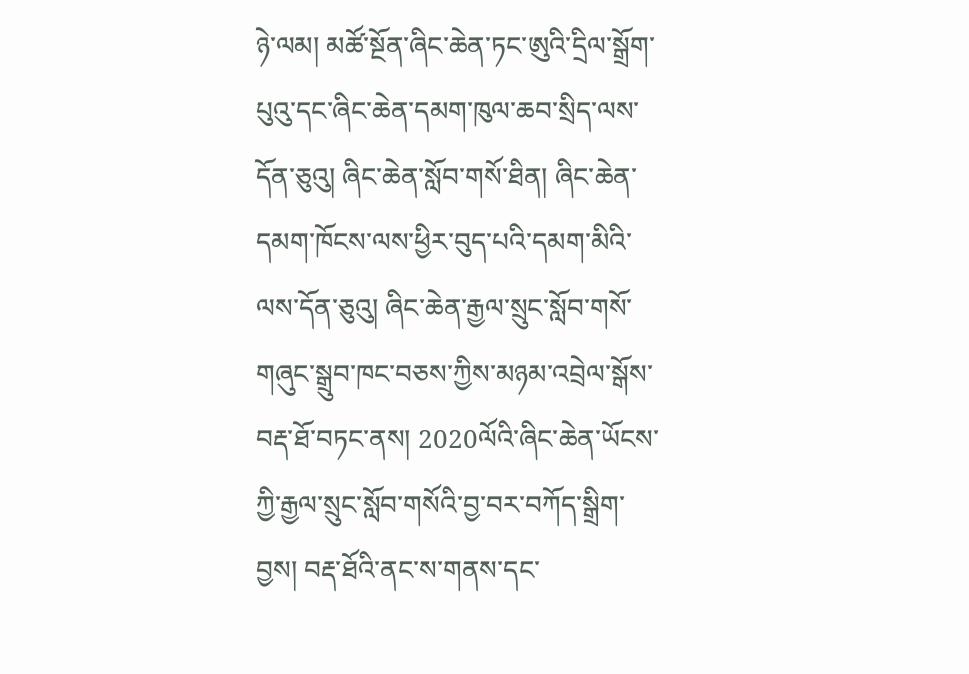ཉེ་ལམ། མཚོ་སྔོན་ཞིང་ཆེན་ཏང་ཨུའི་དྲིལ་སྒྲོག་པུའུ་དང་ཞིང་ཆེན་དམག་ཁུལ་ཆབ་སྲིད་ལས་དོན་ཅུའུ། ཞིང་ཆེན་སློབ་གསོ་ཐིན། ཞིང་ཆེན་དམག་ཁོངས་ལས་ཕྱིར་བུད་པའི་དམག་མིའི་ལས་དོན་ཅུའུ། ཞིང་ཆེན་རྒྱལ་སྲུང་སློབ་གསོ་གཞུང་སྒྲུབ་ཁང་བཅས་ཀྱིས་མཉམ་འབྲེལ་སྒོས་བརྡ་ཐོ་བཏང་ནས། 2020ལོའི་ཞིང་ཆེན་ཡོངས་ཀྱི་རྒྱལ་སྲུང་སློབ་གསོའི་བྱ་བར་བཀོད་སྒྲིག་བྱས། བརྡ་ཐོའི་ནང་ས་གནས་དང་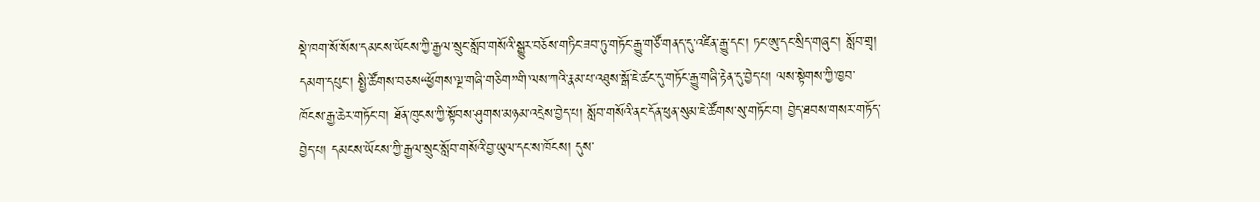སྡེ་ཁག་སོ་སོས་དམངས་ཡོངས་ཀྱི་རྒྱལ་སྲུང་སློབ་གསོའི་སྒྱུར་བཅོས་གཏིང་ཟབ་ཏུ་གཏོང་རྒྱུ་གཙོ་གནད་དུ་འཛིན་རྒྱུ་དང་། ཏང་ཨུ་དང་སྲིད་གཞུང་། སློབ་གྲྭ། དམག་དཔུང་། སྤྱི་ཚོགས་བཅས“ཕྱོགས་ལྔ་གཞི་གཅིག”གི་ལས་ཀའི་རྣམ་པ་འཐུས་སྒོ་ཇེ་ཚང་དུ་གཏོང་རྒྱུ་གཞི་རྟེན་དུ་བྱེད་པ། ལས་སྟེགས་ཀྱི་ཁྱབ་ཁོངས་རྒྱ་ཆེར་གཏོང་བ། ཐོན་ཁུངས་ཀྱི་སྟོབས་ཤུགས་མཉམ་འདྲེས་བྱེད་པ། སློབ་གསོའི་ནང་དོན་ཕུན་སུམ་ཇེ་ཚོགས་སུ་གཏོང་བ། བྱེད་ཐབས་གསར་གཏོད་བྱེད་པ། དམངས་ཡོངས་ཀྱི་རྒྱལ་སྲུང་སློབ་གསོའི་བྱ་ཡུལ་དང་ས་ཁོངས། དུས་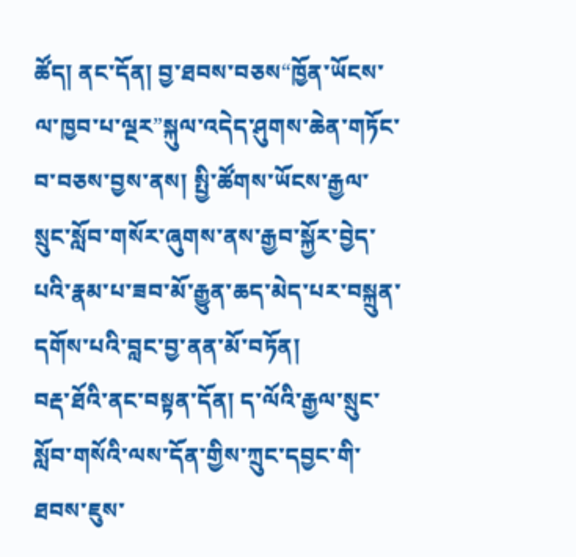ཚོད། ནང་དོན། བྱ་ཐབས་བཅས“ཁྱོན་ཡོངས་ལ་ཁྱབ་པ་ལྔར”སྐུལ་འདེད་ཤུགས་ཆེན་གཏོང་བ་བཅས་བྱས་ནས། སྤྱི་ཚོགས་ཡོངས་རྒྱལ་སྲུང་སློབ་གསོར་ཞུགས་ནས་རྒྱབ་སྐྱོར་བྱེད་པའི་རྣམ་པ་ཟབ་མོ་རྒྱུན་ཆད་མེད་པར་བསྐྲུན་དགོས་པའི་བླང་བྱ་ནན་མོ་བཏོན།
བརྡ་ཐོའི་ནང་བསྟན་དོན། ད་ལོའི་རྒྱལ་སྲུང་སློབ་གསོའི་ལས་དོན་གྱིས་ཀྲུང་དབྱང་གི་ཐབས་ཇུས་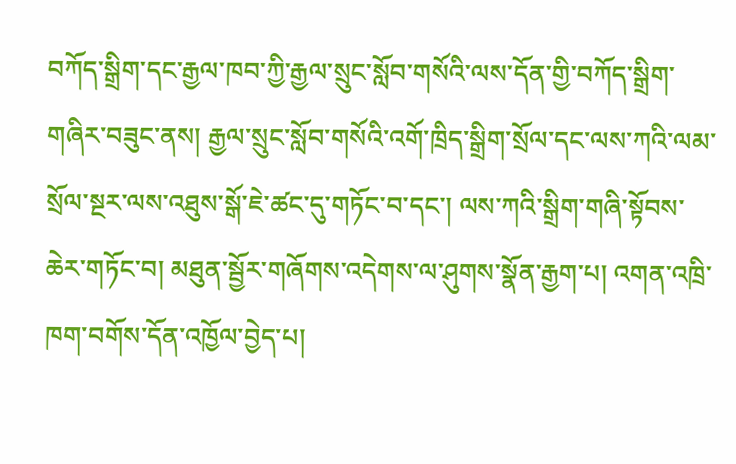བཀོད་སྒྲིག་དང་རྒྱལ་ཁབ་ཀྱི་རྒྱལ་སྲུང་སློབ་གསོའི་ལས་དོན་གྱི་བཀོད་སྒྲིག་གཞིར་བཟུང་ནས། རྒྱལ་སྲུང་སློབ་གསོའི་འགོ་ཁྲིད་སྒྲིག་སྲོལ་དང་ལས་ཀའི་ལམ་སྲོལ་སྔར་ལས་འཐུས་སྒོ་ཇེ་ཚང་དུ་གཏོང་བ་དང་། ལས་ཀའི་སྒྲིག་གཞི་སྟོབས་ཆེར་གཏོང་བ། མཐུན་སྦྱོར་གཞོགས་འདེགས་ལ་ཤུགས་སྣོན་རྒྱག་པ། འགན་འཁྲི་ཁག་བགོས་དོན་འཁྱོལ་བྱེད་པ།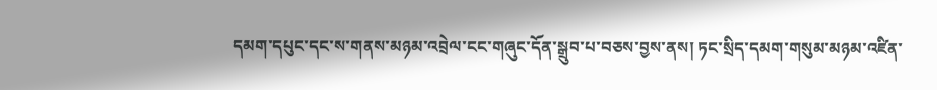དམག་དཔུང་དང་ས་གནས་མཉམ་འབྲེལ་ངང་གཞུང་དོན་སྒྲུབ་པ་བཅས་བྱས་ནས། ཏང་སྲིད་དམག་གསུམ་མཉམ་འཛིན་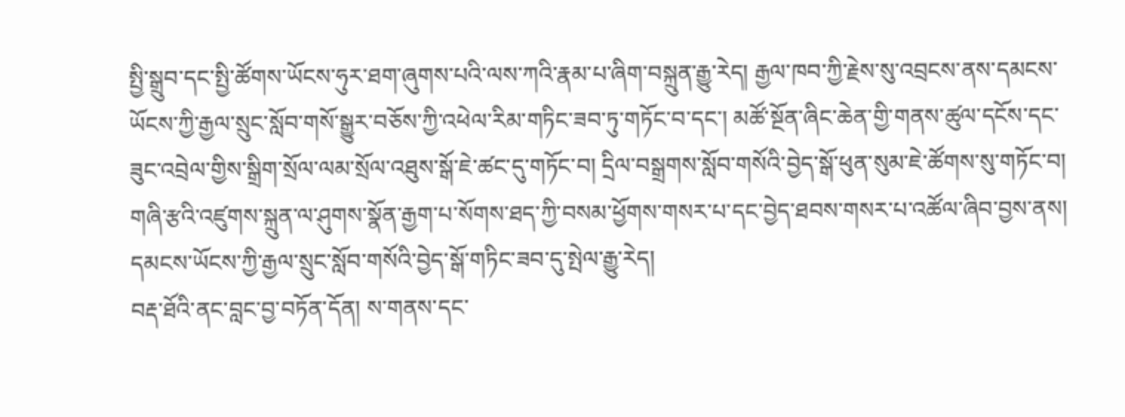སྤྱི་སྒྲུབ་དང་སྤྱི་ཚོགས་ཡོངས་ཧུར་ཐག་ཞུགས་པའི་ལས་ཀའི་རྣམ་པ་ཞིག་བསྐྲུན་རྒྱུ་རེད། རྒྱལ་ཁབ་ཀྱི་རྗེས་སུ་འབྲངས་ནས་དམངས་ཡོངས་ཀྱི་རྒྱལ་སྲུང་སློབ་གསོ་སྒྱུར་བཅོས་ཀྱི་འཕེལ་རིམ་གཏིང་ཟབ་ཏུ་གཏོང་བ་དང་། མཚོ་སྔོན་ཞིང་ཆེན་གྱི་གནས་ཚུལ་དངོས་དང་ཟུང་འབྲེལ་གྱིས་སྒྲིག་སྲོལ་ལམ་སྲོལ་འཐུས་སྒོ་ཇེ་ཚང་དུ་གཏོང་བ། དྲིལ་བསྒྲགས་སློབ་གསོའི་བྱེད་སྒོ་ཕུན་སུམ་ཇེ་ཚོགས་སུ་གཏོང་བ། གཞི་རྩའི་འཛུགས་སྐྲུན་ལ་ཤུགས་སྣོན་རྒྱག་པ་སོགས་ཐད་ཀྱི་བསམ་ཕྱོགས་གསར་པ་དང་བྱེད་ཐབས་གསར་པ་འཚོལ་ཞིབ་བྱས་ནས། དམངས་ཡོངས་ཀྱི་རྒྱལ་སྲུང་སློབ་གསོའི་བྱེད་སྒོ་གཏིང་ཟབ་དུ་སྤེལ་རྒྱུ་རེད།
བརྡ་ཐོའི་ནང་བླང་བྱ་བཏོན་དོན། ས་གནས་དང་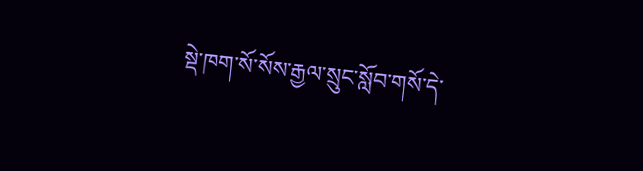སྡེ་ཁག་སོ་སོས་རྒྱལ་སྲུང་སློབ་གསོ་དེ་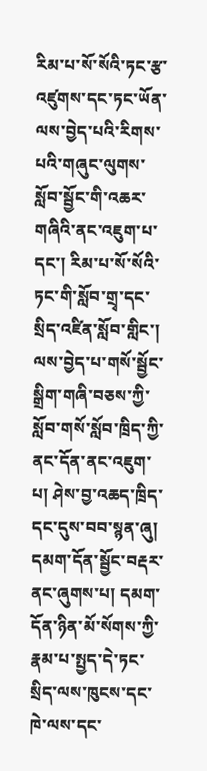རིམ་པ་སོ་སོའི་ཏང་རྩ་འཛུགས་དང་ཏང་ཡོན་ལས་བྱེད་པའི་རིགས་པའི་གཞུང་ལུགས་སློབ་སྦྱོང་གི་འཆར་གཞིའི་ནང་འཇུག་པ་དང་། རིམ་པ་སོ་སོའི་ཏང་གི་སློབ་གྲྭ་དང་སྲིད་འཛིན་སློབ་གླིང་། ལས་བྱེད་པ་གསོ་སྦྱོང་སྒྲིག་གཞི་བཅས་ཀྱི་སློབ་གསོ་སློབ་ཁྲིད་ཀྱི་ནང་དོན་ནང་འཇུག་པ། ཤེས་བྱ་འཆད་ཁྲིད་དང་དུས་བབ་སྙན་ཞུ། དམག་དོན་སྦྱོང་བརྡར་ནང་ཞུགས་པ། དམག་དོན་ཉིན་མོ་སོགས་ཀྱི་རྣམ་པ་སྤྱད་དེ་ཏང་སྲིད་ལས་ཁུངས་དང་ཁེ་ལས་དང་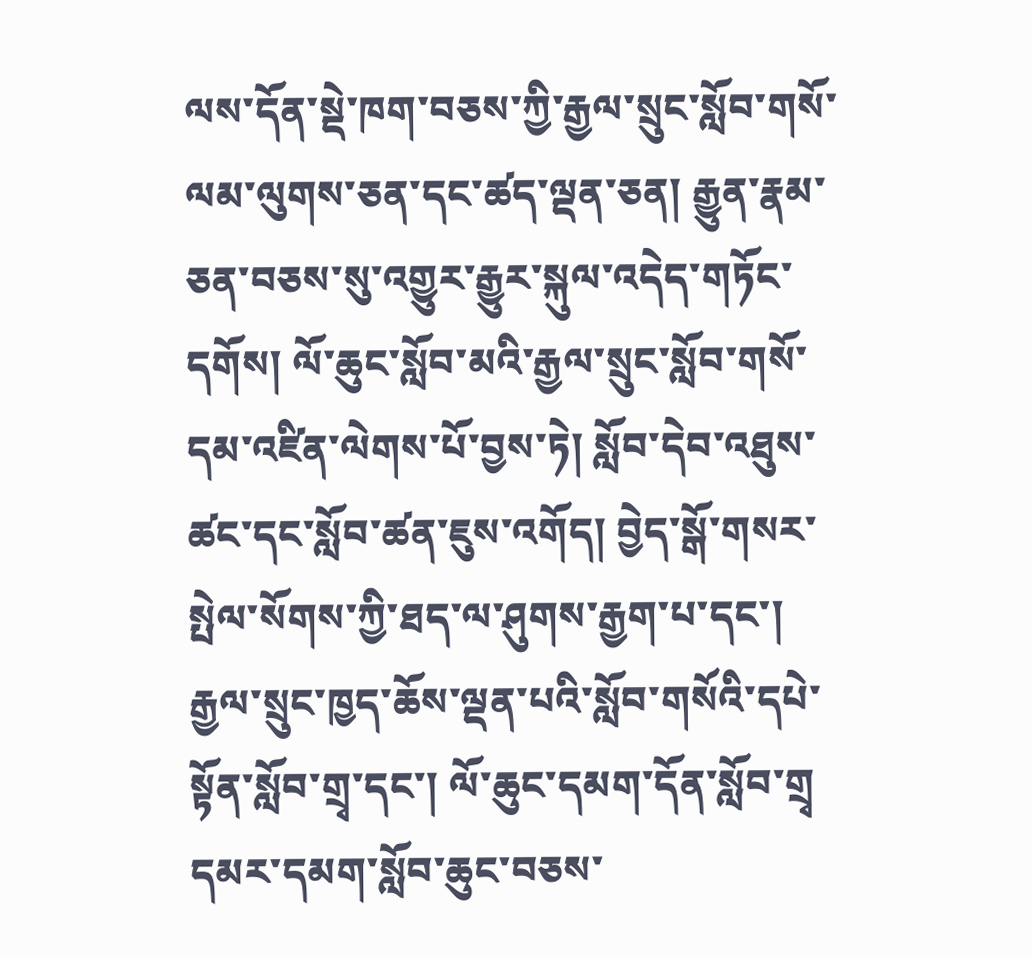ལས་དོན་སྡེ་ཁག་བཅས་ཀྱི་རྒྱལ་སྲུང་སློབ་གསོ་ལམ་ལུགས་ཅན་དང་ཚད་ལྡན་ཅན། རྒྱུན་རྣམ་ཅན་བཅས་སུ་འགྱུར་རྒྱུར་སྐུལ་འདེད་གཏོང་དགོས། ལོ་ཆུང་སློབ་མའི་རྒྱལ་སྲུང་སློབ་གསོ་དམ་འཛིན་ལེགས་པོ་བྱས་ཏེ། སློབ་དེབ་འཐུས་ཚང་དང་སློབ་ཚན་ཇུས་འགོད། བྱེད་སྒོ་གསར་སྤེལ་སོགས་ཀྱི་ཐད་ལ་ཤུགས་རྒྱག་པ་དང་། རྒྱལ་སྲུང་ཁྱད་ཆོས་ལྡན་པའི་སློབ་གསོའི་དཔེ་སྟོན་སློབ་གྲྭ་དང་། ལོ་ཆུང་དམག་དོན་སློབ་གྲྭ དམར་དམག་སློབ་ཆུང་བཅས་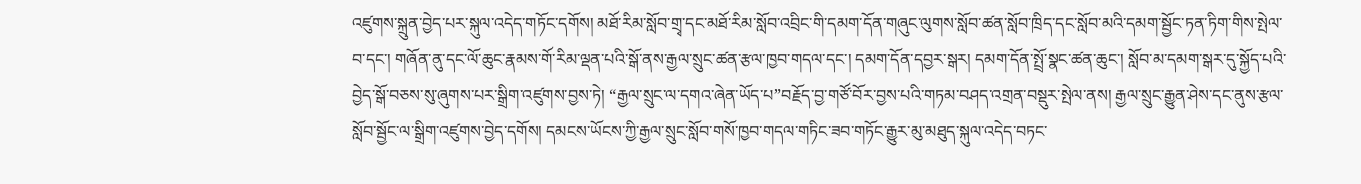འཛུགས་སྐྲུན་བྱེད་པར་སྐུལ་འདེད་གཏོང་དགོས། མཐོ་རིམ་སློབ་གྲྭ་དང་མཐོ་རིམ་སློབ་འབྲིང་གི་དམག་དོན་གཞུང་ལུགས་སློབ་ཚན་སློབ་ཁྲིད་དང་སློབ་མའི་དམག་སྦྱོང་ཏན་ཏིག་གིས་སྤེལ་བ་དང་། གཞོན་ནུ་དང་ལོ་ཆུང་རྣམས་གོ་རིམ་ལྡན་པའི་སྒོ་ནས་རྒྱལ་སྲུང་ཚན་རྩལ་ཁྱབ་གདལ་དང་། དམག་དོན་དབྱར་སྒར། དམག་དོན་སྤྲོ་སྣང་ཚན་ཆུང་། སློབ་མ་དམག་སྒར་དུ་སྐྱོད་པའི་བྱེད་སྒོ་བཅས་སུ་ཞུགས་པར་སྒྲིག་འཛུགས་བྱས་ཏེ། “རྒྱལ་སྲུང་ལ་དགའ་ཞེན་ཡོད་པ”བརྗོད་བྱ་གཙོ་བོར་བྱས་པའི་གཏམ་བཤད་འགྲན་བསྡུར་སྤེལ་ནས། རྒྱལ་སྲུང་རྒྱུན་ཤེས་དང་ནུས་རྩལ་སློབ་སྦྱོང་ལ་སྒྲིག་འཛུགས་བྱེད་དགོས། དམངས་ཡོངས་ཀྱི་རྒྱལ་སྲུང་སློབ་གསོ་ཁྱབ་གདལ་གཏིང་ཟབ་གཏོང་རྒྱུར་མུ་མཐུད་སྐུལ་འདེད་བཏང་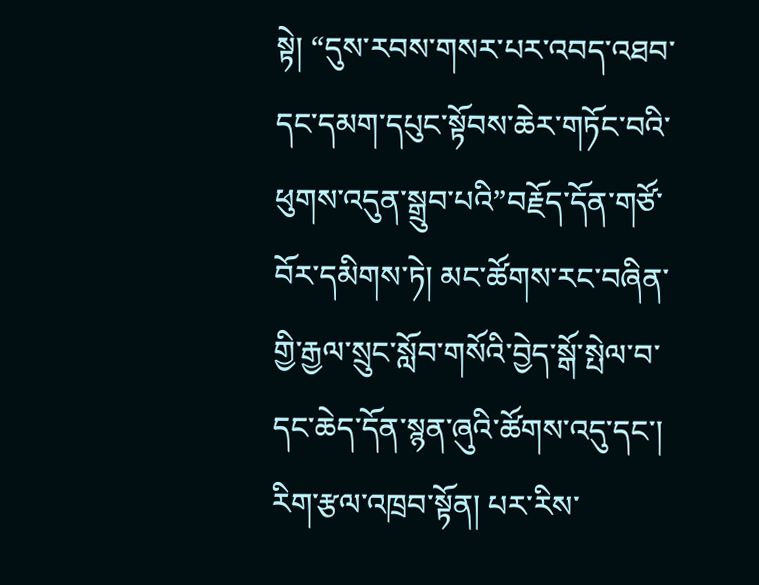སྟེ། “དུས་རབས་གསར་པར་འབད་འཐབ་དང་དམག་དཔུང་སྟོབས་ཆེར་གཏོང་བའི་ཕུགས་འདུན་སྒྲུབ་པའི”བརྗོད་དོན་གཙོ་བོར་དམིགས་ཏེ། མང་ཚོགས་རང་བཞིན་གྱི་རྒྱལ་སྲུང་སློབ་གསོའི་བྱེད་སྒོ་སྤེལ་བ་དང་ཆེད་དོན་སྙན་ཞུའི་ཚོགས་འདུ་དང་། རིག་རྩལ་འཁྲབ་སྟོན། པར་རིས་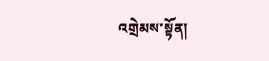འགྲེམས་སྟོན།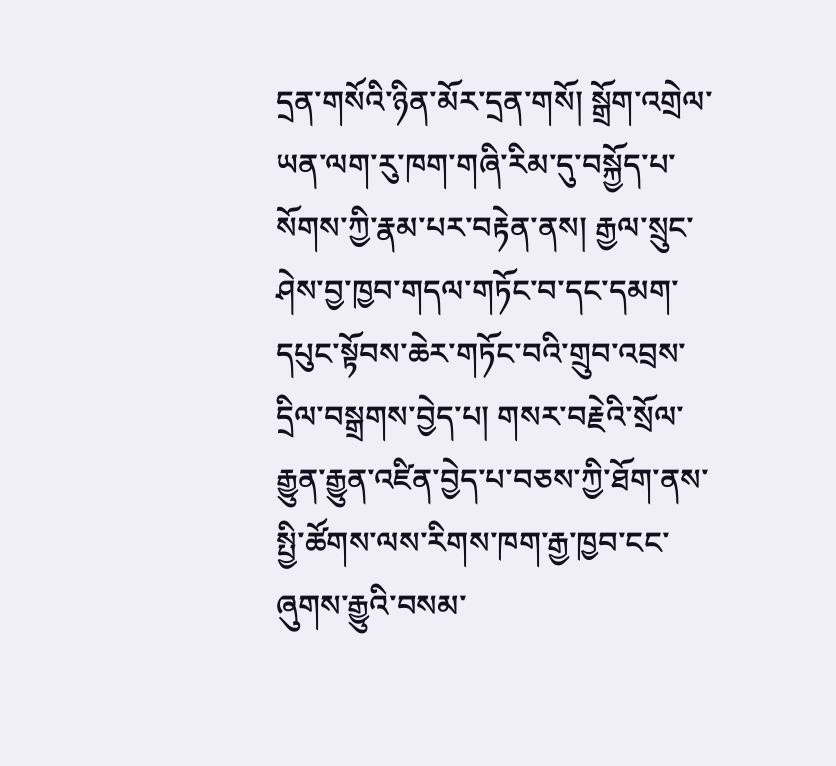དྲན་གསོའི་ཉིན་མོར་དྲན་གསོ། སྒྲོག་འགྲེལ་ཡན་ལག་རུ་ཁག་གཞི་རིམ་དུ་བསྐྱོད་པ་སོགས་ཀྱི་རྣམ་པར་བརྟེན་ནས། རྒྱལ་སྲུང་ཤེས་བྱ་ཁྱབ་གདལ་གཏོང་བ་དང་དམག་དཔུང་སྟོབས་ཆེར་གཏོང་བའི་གྲུབ་འབྲས་དྲིལ་བསྒྲགས་བྱེད་པ། གསར་བརྗེའི་སྲོལ་རྒྱུན་རྒྱུན་འཛིན་བྱེད་པ་བཅས་ཀྱི་ཐོག་ནས་སྤྱི་ཚོགས་ལས་རིགས་ཁག་རྒྱ་ཁྱབ་ངང་ཞུགས་རྒྱུའི་བསམ་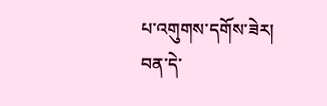པ་འགུགས་དགོས་ཟེར།
བན་དེ་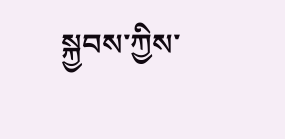སྐྱབས་ཀྱིས་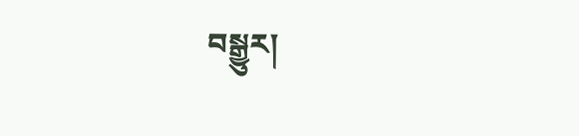བསྒྱུར།